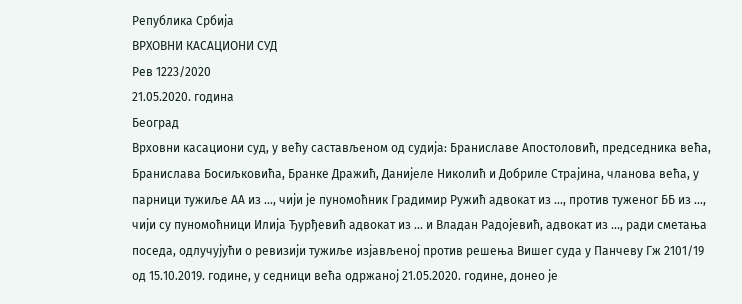Република Србија
ВРХОВНИ КАСАЦИОНИ СУД
Рев 1223/2020
21.05.2020. година
Београд
Врховни касациони суд, у већу састављеном од судија: Браниславе Апостоловић, председника већа, Бранислава Босиљковића, Бранке Дражић, Данијеле Николић и Добриле Страјина, чланова већа, у парници тужиље АА из ..., чији је пуномоћник Градимир Ружић адвокат из ..., против туженог ББ из ..., чији су пуномоћници Илија Ђурђевић адвокат из ... и Владан Радојевић, адвокат из ..., ради сметања поседа, одлучујући о ревизији тужиље изјављеној против решења Вишег суда у Панчеву Гж 2101/19 од 15.10.2019. године, у седници већа одржаној 21.05.2020. године, донео је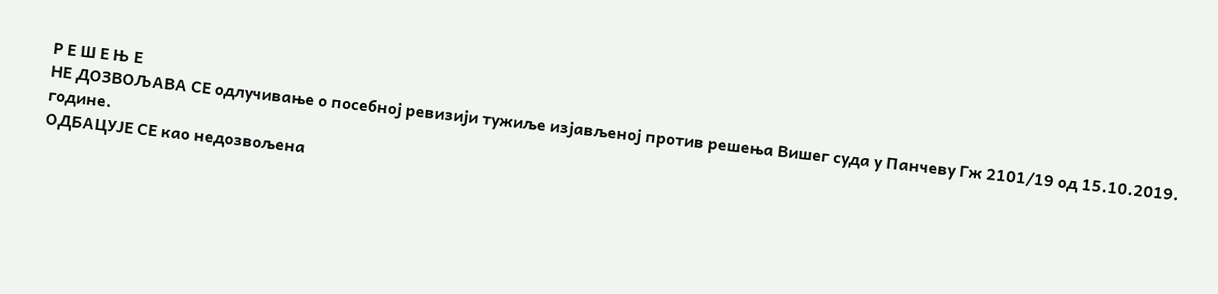Р Е Ш Е Њ Е
НЕ ДОЗВОЉАВА СЕ одлучивање о посебној ревизији тужиље изјављеној против решења Вишег суда у Панчеву Гж 2101/19 од 15.10.2019. године.
ОДБАЦУЈЕ СЕ као недозвољена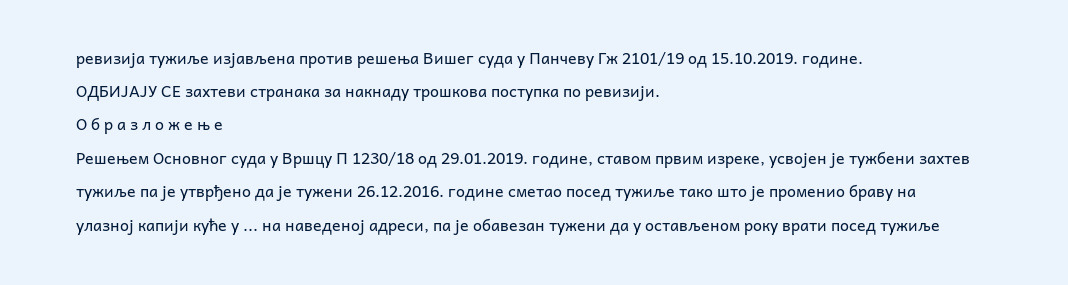ревизија тужиље изјављена против решења Вишег суда у Панчеву Гж 2101/19 од 15.10.2019. године.
ОДБИЈАЈУ СЕ захтеви странака за накнаду трошкова поступка по ревизији.
О б р а з л о ж е њ е
Решењем Основног суда у Вршцу П 1230/18 од 29.01.2019. године, ставом првим изреке, усвојен је тужбени захтев тужиље па је утврђено да је тужени 26.12.2016. године сметао посед тужиље тако што је променио браву на улазној капији куће у ... на наведеној адреси, па је обавезан тужени да у остављеном року врати посед тужиље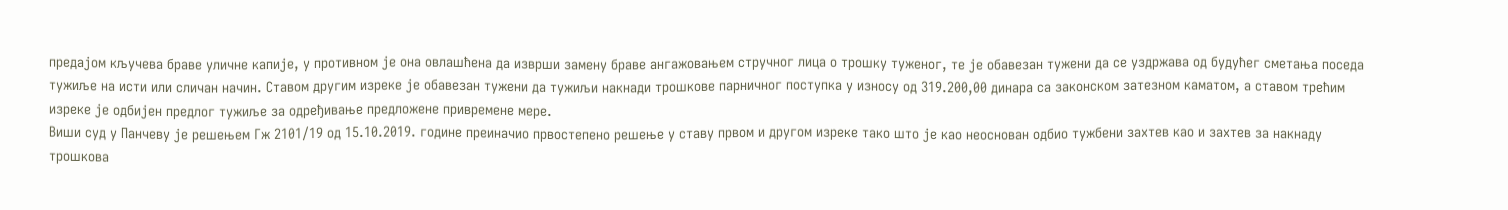предајом кључева браве уличне капије, у противном је она овлашћена да изврши замену браве ангажовањем стручног лица о трошку туженог, те је обавезан тужени да се уздржава од будућег сметања поседа тужиље на исти или сличан начин. Ставом другим изреке је обавезан тужени да тужиљи накнади трошкове парничног поступка у износу од 319.200,00 динара са законском затезном каматом, а ставом трећим изреке је одбијен предлог тужиље за одређивање предложене привремене мере.
Виши суд у Панчеву је решењем Гж 2101/19 од 15.10.2019. године преиначио првостепено решење у ставу првом и другом изреке тако што је као неоснован одбио тужбени захтев као и захтев за накнаду трошкова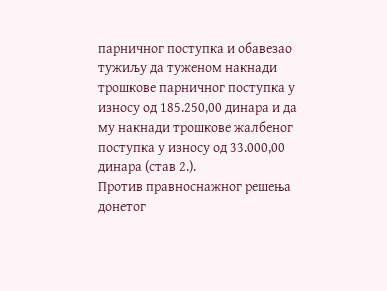парничног поступка и обавезао тужиљу да туженом накнади трошкове парничног поступка у износу од 185.250,00 динара и да му накнади трошкове жалбеног поступка у износу од 33.000,00 динара (став 2.).
Против правноснажног решења донетог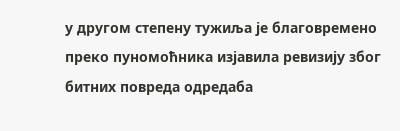у другом степену тужиља је благовремено преко пуномоћника изјавила ревизију због битних повреда одредаба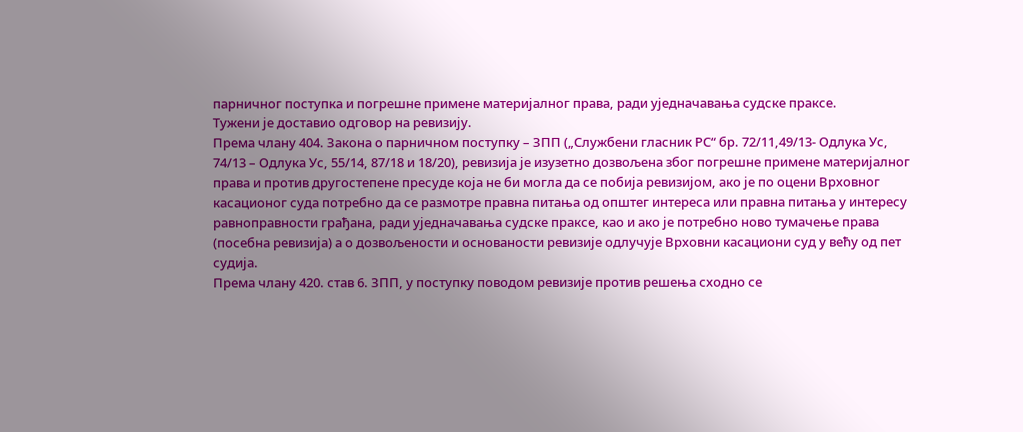парничног поступка и погрешне примене материјалног права, ради уједначавања судске праксе.
Тужени је доставио одговор на ревизију.
Према члану 404. Закона о парничном поступку – ЗПП („Службени гласник РС“ бр. 72/11,49/13- Одлука Ус, 74/13 – Одлука Ус, 55/14, 87/18 и 18/20), ревизија је изузетно дозвољена због погрешне примене материјалног права и против другостепене пресуде која не би могла да се побија ревизијом, ако је по оцени Врховног касационог суда потребно да се размотре правна питања од општег интереса или правна питања у интересу равноправности грађана, ради уједначавања судске праксе, као и ако је потребно ново тумачење права (посебна ревизија) а о дозвољености и основаности ревизије одлучује Врховни касациони суд у већу од пет судија.
Према члану 420. став 6. ЗПП, у поступку поводом ревизије против решења сходно се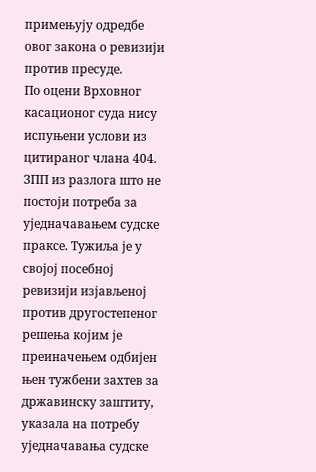примењују одредбе овог закона о ревизији против пресуде.
По оцени Врховног касационог суда нису испуњени услови из цитираног члана 404. ЗПП из разлога што не постоји потреба за уједначавањем судске праксе. Тужиља је у својој посебној ревизији изјављеној против другостепеног решења којим је преиначењем одбијен њен тужбени захтев за државинску заштиту, указала на потребу уједначавања судске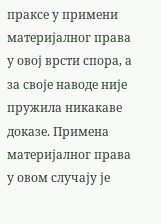праксе у примени материјалног права у овој врсти спора, а за своје наводе није пружила никакаве доказе. Примена материјалног права у овом случају је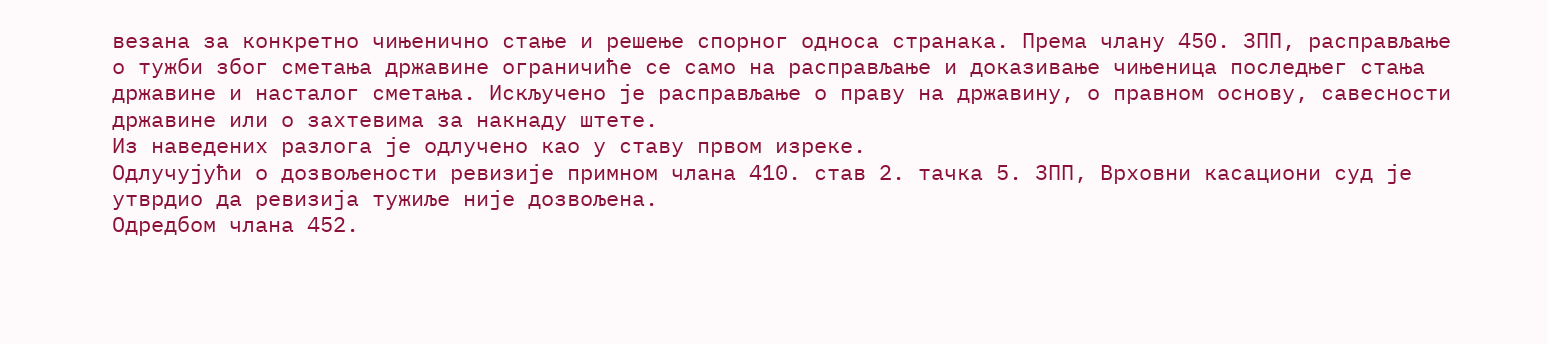везана за конкретно чињенично стање и решење спорног односа странака. Према члану 450. ЗПП, расправљање о тужби због сметања државине ограничиће се само на расправљање и доказивање чињеница последњег стања државине и насталог сметања. Искључено је расправљање о праву на државину, о правном основу, савесности државине или о захтевима за накнаду штете.
Из наведених разлога је одлучено као у ставу првом изреке.
Одлучујући о дозвољености ревизије примном члана 410. став 2. тачка 5. ЗПП, Врховни касациони суд је утврдио да ревизија тужиље није дозвољена.
Одредбом члана 452.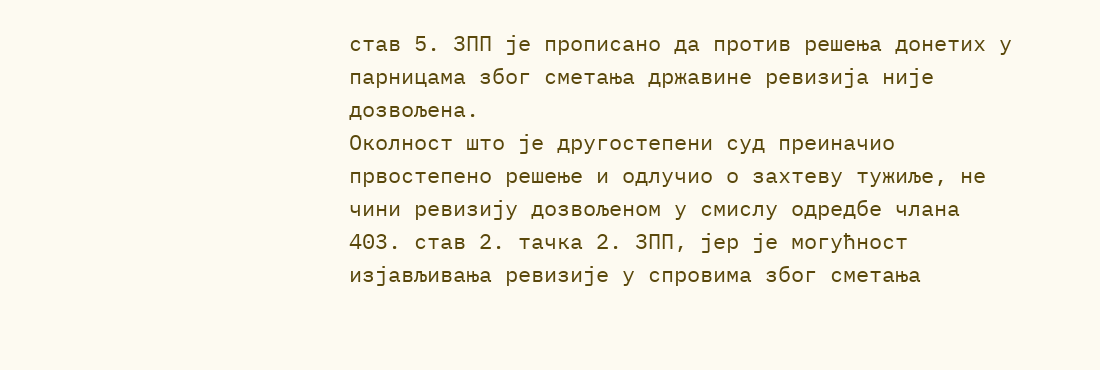став 5. ЗПП је прописано да против решења донетих у парницама због сметања државине ревизија није дозвољена.
Околност што је другостепени суд преиначио првостепено решење и одлучио о захтеву тужиље, не чини ревизију дозвољеном у смислу одредбе члана 403. став 2. тачка 2. ЗПП, јер је могућност изјављивања ревизије у спровима због сметања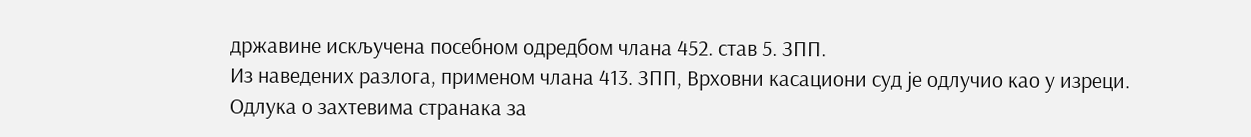државине искључена посебном одредбом члана 452. став 5. ЗПП.
Из наведених разлога, применом члана 413. ЗПП, Врховни касациони суд је одлучио као у изреци.
Одлука о захтевима странака за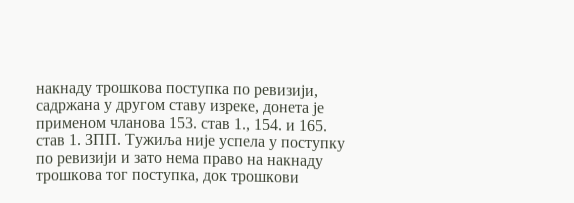накнаду трошкова поступка по ревизији, садржана у другом ставу изреке, донета је применом чланова 153. став 1., 154. и 165. став 1. ЗПП. Тужиља није успела у поступку по ревизији и зато нема право на накнаду трошкова тог поступка, док трошкови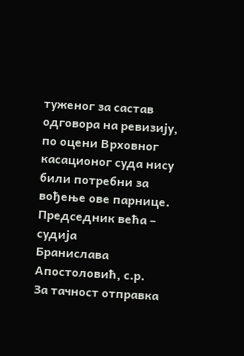туженог за састав одговора на ревизију, по оцени Врховног касационог суда нису били потребни за вођење ове парнице.
Председник већа – судија
Бранислава Апостоловић, с.р.
За тачност отправка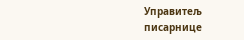Управитељ писарнице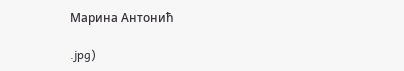Марина Антонић

.jpg)